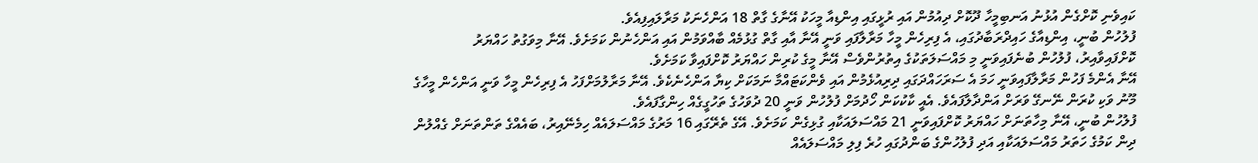ކައިވެނި ކޮށްގެން އުޅުނު އަނބިމީހާ ދޫކޮށް ދިއުމުން އައި ރުޅީގައި އިންޑިއާ މީހަކު އޭނާގެ ގާތް 18 އަންހެނަކު މަރާލައިފިއެވެ.
ފުލުހުން ބުނީ، އިންޑިއާގެ ހައިދްރަބާދުގައި، އެ ފިރިހެން މީހާ މަރާލާފައި ވަނީ އޭނާ އާއި ގާތް ގުޅުމެއް ބާއްވަމުން އައި އަންހެނުން ކަމަށެވެ. އޭނާ މިވަގުތު ހައްޔަރު ކޮށްފައިވާއިރު، ފުލުހުން ބުނެފައިވަނީ މި މައްސަލަތަކުގެ އިތުރުންވެސް އޭނާ މީގެ ކުރިން ހައްޔަރު ކޮށްފައިވާ ކަމަށެވެ.
އޭނާ އެންމެ ފަހުން މަރާލާފައިވަނީ ހަމަ އެ ސަރަހައްދަގައި ދިރިއުޅެމުން އައި ވެންކަޓައްމާ ނަމަކަށް ކިޔާ އަންހެނެކެވެ. އޭނާ މަރާލުމަށްފަހު އެ ފިރިހެން މީހާ ވަނީ އަންހެން މީހާގެ މޫނު ވަކި ކުރަން ނޭނގޭ ވަރަށް އަންދާލާފައެވެ. އެއީ ކާކުކަން ހޯދުމަށް ފުލުހުން ވަނީ 20 ދުވަހުގެ ތަހުގީގެއް ހިންގާފައެވެ.
ފުލުހުން ބުނީ، އޭނާ މިހާތަނަށް ހައްޔަރު ކޮށްފައިވަނީ 21 މައްސަލައަކާއި ގުޅިގެން ކަމަށެވެ. އޭގެ ތެރޭގައި 16 މަރުގެ މައްސަލައެއް ހިމެނޭއިރު، ބައެއްގެ ތަންތަނަށް ގެއްލުން ދިން ކަމުގެ ހަތަރު މައްސަލައަކާއި އަދި ފުލުހުންގެ ބަންދުގައި ހުރެ ފިލި މައްސަލައެއް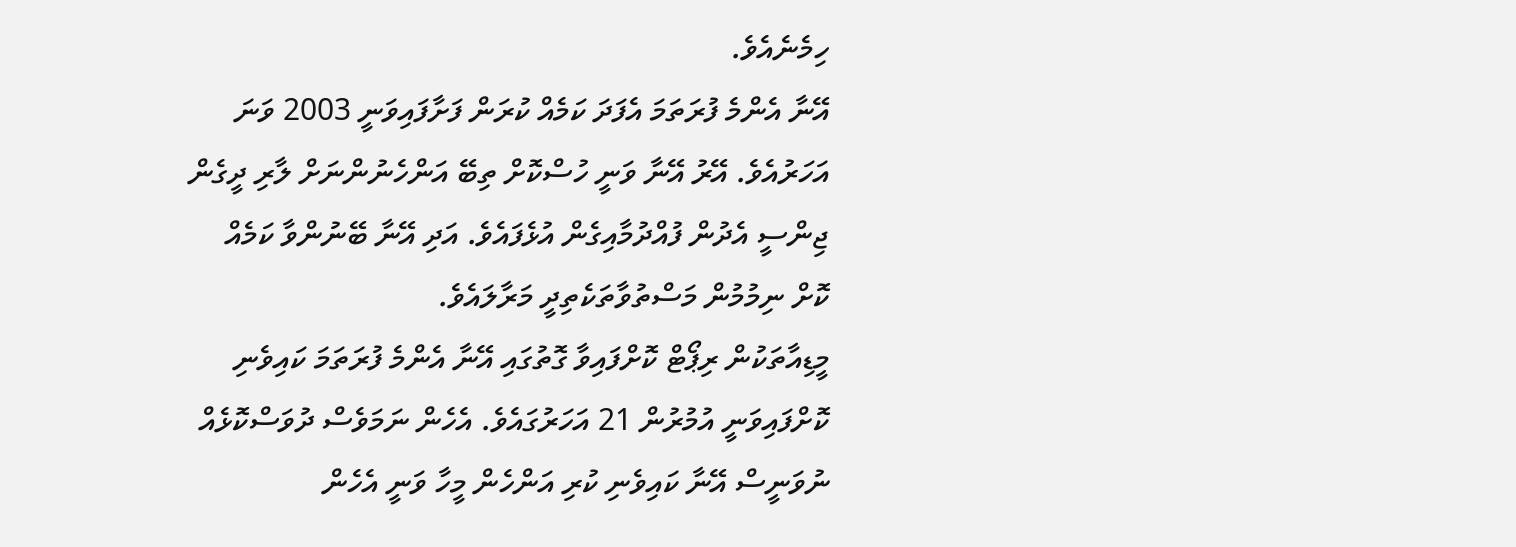ހިމެނެއެވެ.
އޭނާ އެންމެ ފުރަތަމަ އެފަދަ ކަމެއް ކުރަން ފަށާފައިވަނީ 2003 ވަނަ އަހަރުއެވެ. އޭރު އޭނާ ވަނީ ހުސްކޮށް ތިބޭ އަންހެނުންނަށް ލާރި ދީގެން ޖިންސީ އެދުން ފުއްދުމާއިގެން އުޅެފައެވެ. އަދި އޭނާ ބޭނުންވާ ކަމެއް ކޮށް ނިމުމުން މަސްތުވާތަކެތިދީ މަރާލައެވެ.
މީޑިއާތަކުން ރިޕޯޓް ކޮށްފައިވާ ގޮތުގައި އޭނާ އެންމެ ފުރަތަމަ ކައިވެނި ކޮށްފައިވަނީ އުމުރުން 21 އަހަރުގައެވެ. އެހެން ނަމަވެސް ދުވަސްކޮޅެއް ނުވަނީސް އޭނާ ކައިވެނި ކުރި އަންހެން މީހާ ވަނީ އެހެން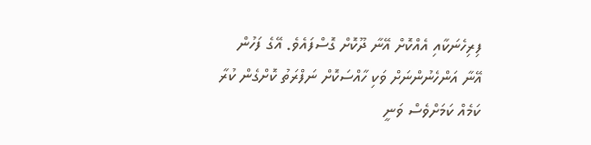ފިރިހެނަކާއި އެއްކޮށް އޭނާ ދޫކޮށް ގޮސްފައެވެ. އޭގެ ފަހުން އޭނާ އަންހެނުންނަށް ވަކި ހާއްސަކޮށް ނަފްރަތު ކޮށްގެން ކުރާ ކަމެއް ކަމަށްވެސް ވަނީ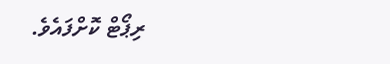ރިޕޯޓް ކޮށްފައެވެ.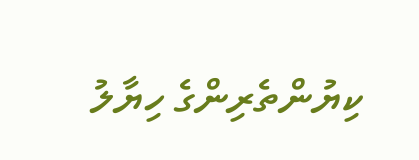ކިޔުންތެރިންގެ ހިޔާލު